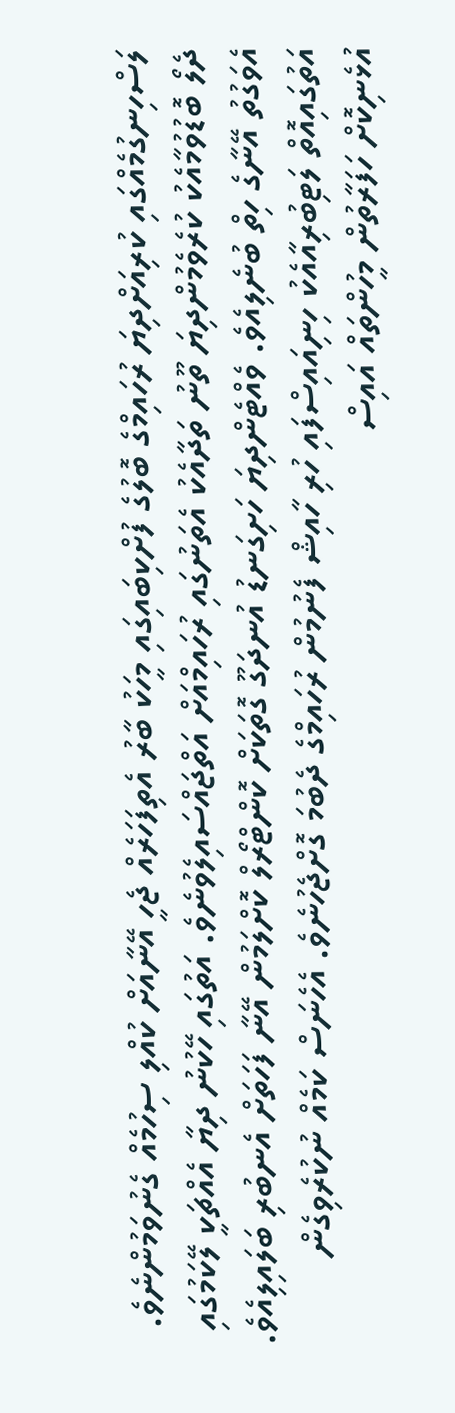ލަސްހިނގުމެއްގައި ކުރިއަށްދިޔަ ރުހައިމްގެ ބޮލުގެ ފުށްކިބައިގައި މީހަކު ބާރު އެތިފަހަރެއް ޖެހީ އޭނާއަށް ކުއްލި ސިހުމެއް ގެނުވަމުންނެވެ. ދެލޯ ބޮޑުވުމާއެކު ކުރެވެމުންދިޔަ ތޫނު ތަދާއެކު އެތަނުގައި ރުހައިމްއަށް އަތްޖައްސައިލެވުނެވެ. އަތުގައި ހޭކުނު ދިޔާ އެއްޗަކީ ލޭކަމުގައި އެވަގުތު އޭނާގެ ހިތް ބުނެލިއެވެ. ވެއްޓެންދިޔަ ހަށިގަނޑު އުނދަގޫ ގޮތަކަށް ކޮންޓްރޯލް ކޮށްލަމުން އޭނާ ފަހަތަށް އެނބުރި ބަލައިލިއެވެ. އަތުގައިއޮތް ލަޓިބުރިއާއެކު ހިނިއައިސްފައި ހުރި ހާއިޝް ފެނުމުން ރުހައިމްގެ ދެބުމަ ގޮށްޖެހުނެވެ. އެހެނަސް ކަމެއް ނުކުރެވިގެން އުޅެނިކޮށް ހަފަރާތުން މީހުންތައް އައިސް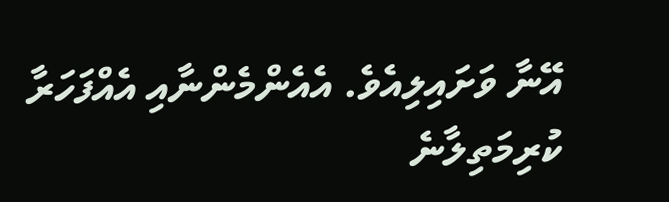އޭނާ ވަށައިލިއެވެ. އެއެންމެންނާއި އެއްފަހަރާ ކުރިމަތިލާނެ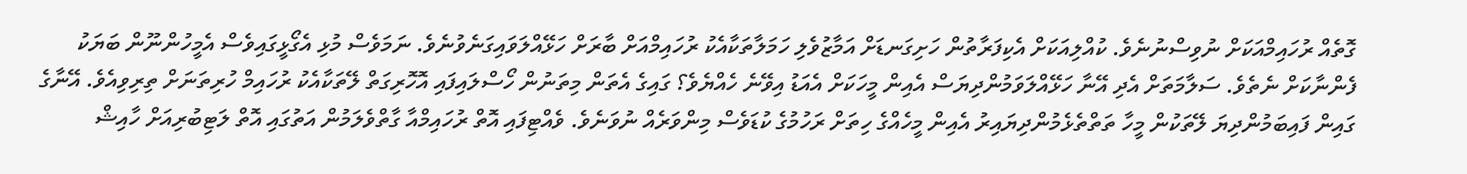ގޮތެއް ރުހައިމްއަކަށް ނުވިސްނުނެވެ. ކުއްލިއަކަށް އެކިފަރާތުން ހަށިގަނޑަށް އަމާޒުވެލި ހަމަލާތަކާއެކު ރުހައިމްއަށް ބާރަށް ހަޅޭއްލަވައިގަނެވުނެވެ. ނަމަވެސް މުޅި އެގޯޅީގައިވެސް އެމީހުންނޫން ބަޔަކު ފެންނާކަށް ނެތެވެ. ސަލާމަތަށް އެދި އޭނާ ހަޅޭއްލަވަމުންދިޔަސް އެއިން މީހަކަށް އެއަޑު އިވޭނެ ހެއްޔެވެ؟ ގައިގެ އެތަން މިތަނުން ހޯސްލައިފައި އޮހޮރިގަތް ލޭތަކާއެކު ރުހައިމް ހުރިތަނަށް ތިރިވިއެވެ. އޭނާގެ ގައިން ފައިބަމުންދިޔަ ލޭތަކުން މީހާ ތަތްތެޅެމުންދިޔައިރު އެއިން މީހެއްގެ ހިތަށް ރަހުމުގެ ކުޑަވެސް މިންވަރެއް ނުވަނެވެ. ވެއްޓިފައި އޮތް ރުހައިމްއާ ގާތްވެލަމުން އަތުގައި އޮތް ލަޓިބުރިއަށް ހާއިޝް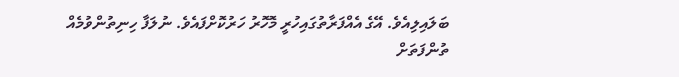ބަލައިލިއެވެ. އޭގެ އެއްފަރާތުގައިހުރީ މޮހޮރު ހަރުކޮށްފައެވެ. ނުލަފާ ހިނިތުންވުމެއް ތުންފަތަށް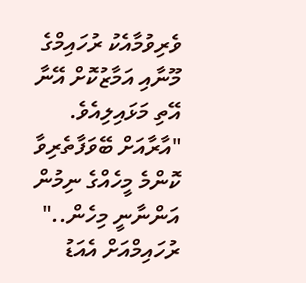ވެރިވުމާއެކު ރުހައިމްގެ މޫނާއި އަމާޒުކޮށް އޭނާ އޭތި މަޅައިލިއެވެ. "އާރާއަށް ބޭވަފާތެރިވާ ކޮންމެ މީހެއްގެ ނިމުން އަންނާނީ މިހެން.." ރުހައިމްއަށް އެއަޑު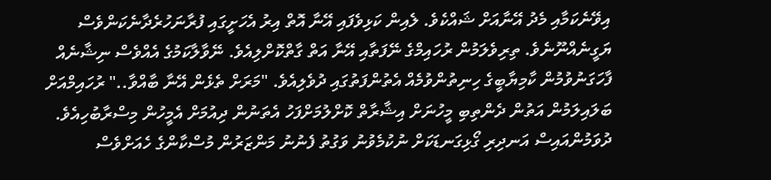އިވޭނެކަމާއި މެދު އޭނާއަށް ޝައްކެވެ. ލެއިން ކަޅިވެފައި އޭނާ އޮތް އިރު އެހަށީގައި ފުރާނަހުރެދާނެކަންވެސް ޔަގީނެއްނޫނެވެ. ތިރިވެލަމުން ރުހައިމްގެ ނޭފަތާއި އޭނާ އަތް ގާތްކޮށްލިއެވެ. ނޭވާލާކަމުގެ އެއްވެސް ނިޝާނެއް ފާހަގަނުވުމުން ކާމިޔާބީގެ ހިނިތުންވުމެއް އެތުންފަތުގައި ދުވެލިއެވެ. "މަރަށް ތެޅެން އޭނާ ބާއްވާ.." ރުހައިމްއަށް ބަލައިލަމުން އަތުން ދެންތިބި މީހުނަށް އިޝާރާތް ކޮށްލުމަށްފަހު އެތަނުން ދިއުމަށް އެމީހުން މިސްރާބުހިއެވެ.
ދުވަމުންއައިސް އަނދިރި ގޯޅިގަނޑަކަށް ނުކުމެވުނު ވަގުތު ފެނުނު މަންޒަރުން މުސްކާންގެ ހެއަށްވެސް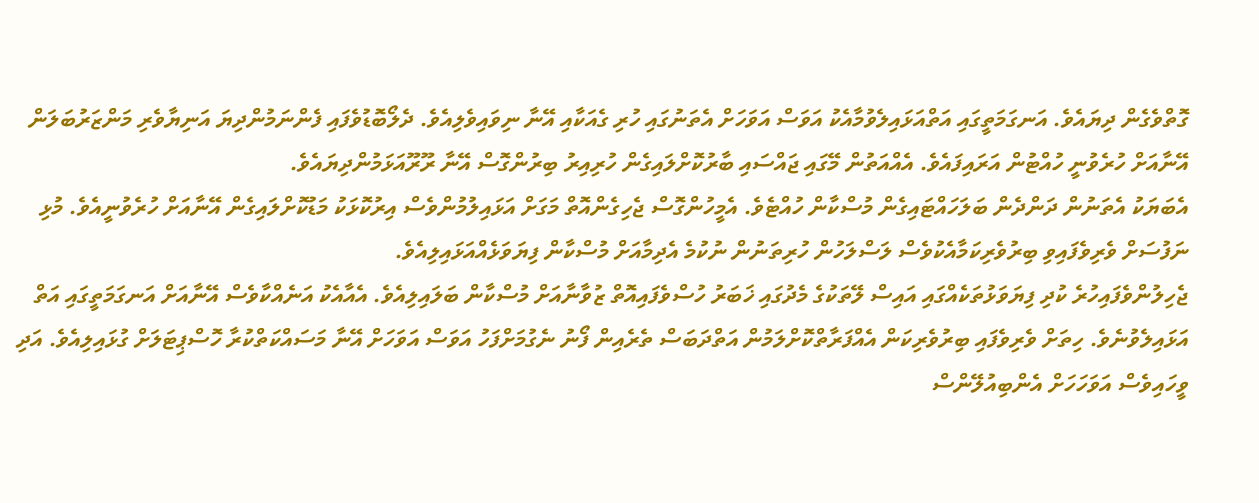ގޮތްވެގެން ދިޔައެވެ. އަނގަމަތީގައި އަތްއަޅައިލެވުމާއެކު އަވަސް އަވަހަށް އެތަނުގައި ހުރި ގެއަކާއި އޭނާ ނިވައިވެލިއެވެ. ދެލޯބޮޑުވެފައި ފެންނަމުންދިޔަ އަނިޔާވެރި މަންޒަރުބަލަން އޭނާއަށް ހުރެވުނީ ހުއްޓުން އަރައިފައެވެ. އެއްއަތުން މޭގައި ޖައްސައި ބާރުކޮށްލައިގެން ހުރިއިރު ބިރުންގޮސް އޭނާ ރޫރޫއަޅަމުންދިޔައެވެ.
އެބަޔަކު އެތަނުން ދަންދެން ބަލަހައްޓައިގެން މުސްކާން ހުއްޓެވެ. އެމީހުންގޮސް ޖެހިގެންއޮތް މަގަށް އަޅައިލުމުންވެސް އިރުކޮޅަކު މަޑުކޮށްލައިގެން އޭނާއަށް ހުރެވުނީއެވެ. މުޅި ނަފުސަށް ވެރިވެފައިވި ބިރުވެރިކަމާއެކުވެސް ލަސްލަހުން ހުރިތަނުން ނުކުމެ އެދިމާއަށް މުސްކާން ފިޔަވަޅެއްއަޅައިލިއެވެ.
ޖެހިލުންވެފައިހުރެ ކުދި ފިޔަވަޅުތަކެއްގައި އައިސް ލޭތަކުގެ މެދުގައި ޚަބަރު ހުސްވެފައިއޮތް ޒުވާނާއަށް މުސްކާން ބަލައިލިއެވެ. އެއާއެކު އަނެއްކާވެސް އޭނާއަށް އަނގަމަތީގައި އަތް އަޅައިލެވުނެވެ. ހިތަށް ވެރިވެފައި ބިރުވެރިކަން އެއްފަރާތްކޮށްލަމުން އަތްދަބަސް ތެރެއިން ފޯނު ނެގުމަށްފަހު އަވަސް އަވަހަށް އޭނާ މަސައްކަތްކުރާ ހޮސްޕިޓަލަށް ގުޅައިލިއެވެ. އަދި ވީހައިވެސް އަވަހަހަށް އެންބިއުލޭންސް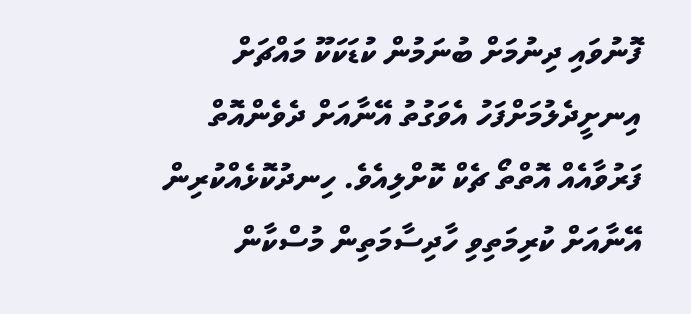ފޮނުވައި ދިނުމަށް ބުނަމުން ކުޑަކަކޫ މައްޗަށް އިނށީދެލުމަށްފަހު އެވަގުތު އޭނާއަށް ދެވެންއޮތް ފަރުވާއެއް އޮތްތޯ ޗެކް ކޮށްލިއެވެ. ހިނދުކޮޅެއްކުރިން އޭނާއަށް ކުރިމަތިވި ހާދިސާމަތިން މުސްކާން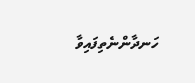ހަނދާންނެތިފައިވާ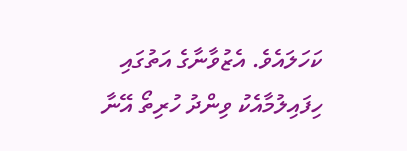ކަހަލައެވެ. އެޒުވާނާގެ އަތުގައި ހިފައިލުމާއެކު ވިންދު ހުރިތޯ އޭނާ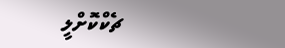ޗެކްކޮށްލީ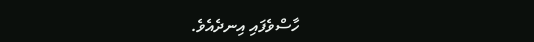ހާސްވެފައި އިނދެއެވެ.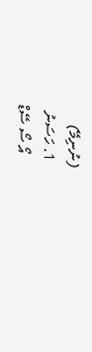(ނުނިމޭ)
  1. ހަސަނު
    އޯ ސޯ ސޭޑް